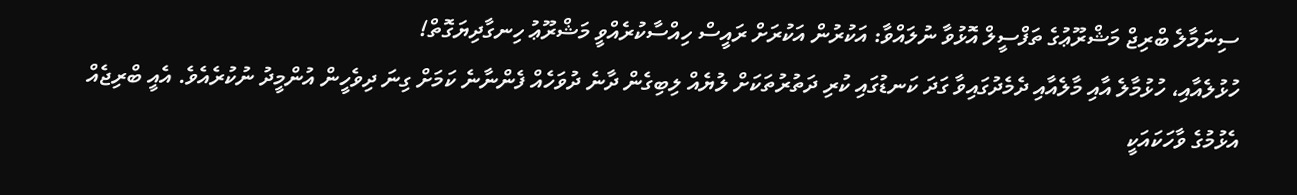ސިނަމާލެ ބްރިޖް މަޝްރޫޢުގެ ތަފްސީލް އޮޅުވާ ނުލައްވާ: އަކުރުން އަކުރަށް ރައީސް ހިއްސާކުރެއްވީ މަޝްރޫޢު ހިނގާދިޔަގޮތް!
ހުޅުލެއާއި، ހުޅުމާލެ އާއި މާލެއާއި ދެމެދުގައިވާ ގަދަ ކަނޑުގައި ކުރި ދަތުރުތަކަށް ލުޔެއް ލިބިގެން ދާނެ ދުވަހެއް ފެންނާނެ ކަމަށް ގިނަ ދިވެހީން އުންމީދު ނުކުރެއެވެ. އެއީ ބްރިޖެއް އެޅުމުގެ ވާހަކައަކީ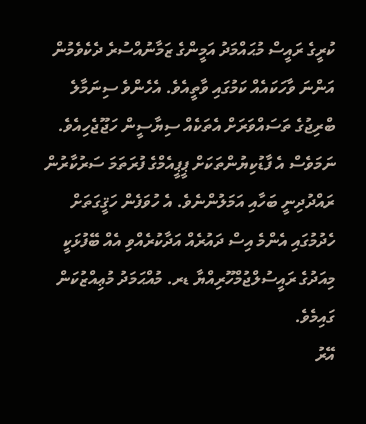ކުރީގެ ރައީސް މުޙައްމަދު އަމީންގެ ޒަމާނުއްސުރެ ދެކެވެމުން އަންނަ ވާހަކައެއް ކަމުގައި ވާތީއެވެ. އެހެންވެ ސިނަމާލެ ބްރިޖުގެ ތަސައްވަރަށް އެތަކެއް ސިޔާސީން ހަޖޫޖެހިއެވެ. ނަމަވެސް އެ ފާޑުކިޔުންތަކަށް ޕީޕީއެމްގެ ފުރަތަމަ ސަރުކާރުން ރައްދުދިނީ ބަހާއި އަމަލުންނެވެ. އެ ހުވަފެން ހަޤީގަތަށް ހެދުމުގައި އެންމެ އިސް ދައުރެއް އަދާކުރެއްވި އެއް ބޭފުޅަކީ މިއަދުގެ ރައީސުލްޖުމްހޫރިއްޔާ ޑރ. މުއްޙަމަދު މުޢިއްޒުކަން ގައިމެވެ.
އޭރު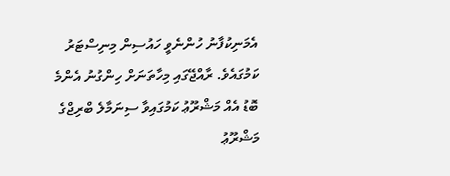އެމަނިކުފާނު ހުންނެވީ ހައުސިން މިނިސްޓަރު ކަމުގައެވެ. ރާއްޖޭގައި މިހާތަނަށް ހިންގުނު އެންމެ ބޮޑު އެއް މަޝްރޫޢު ކަމުގައިވާ ސިނަމާލެ ބްރިޖްގެ މަޝްރޫޢު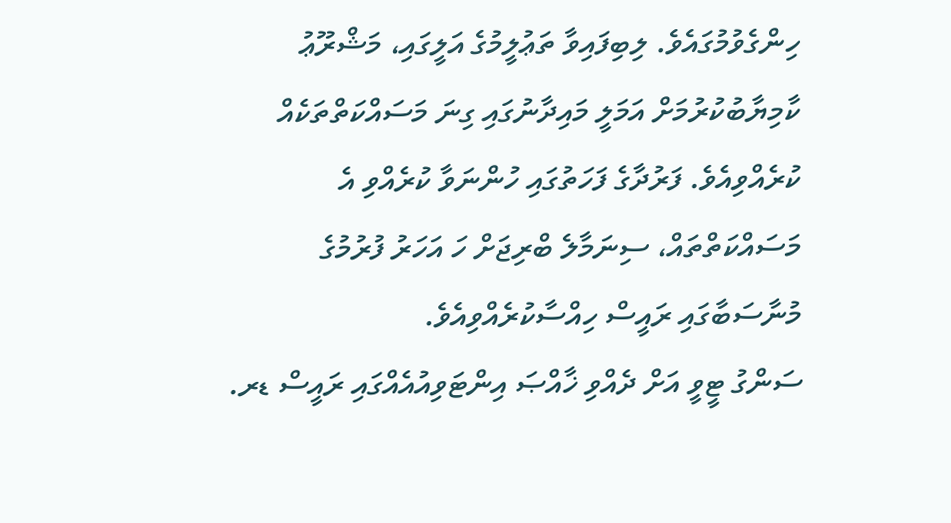ހިންގެވުމުގައެވެ. ލިބިފައިވާ ތަޢުލީމުގެ އަލީގައި، މަޝްރޫޢު ކާމިޔާބުކުރުމަށް އަމަލީ މައިދާނުގައި ގިނަ މަސައްކަތްތަކެއް ކުރެއްވިއެވެ. ފަރުދާގެ ފަހަތުގައި ހުންނަވާ ކުރެއްވި އެ މަސައްކަތްތައް، ސިނަމާލެ ބްރިޖަށް ހަ އަހަރު ފުރުމުގެ މުނާސަބާގައި ރައީސް ހިއްސާކުރެއްވިއެވެ.
ސަންގު ޓީވީ އަށް ދެއްވި ޚާއްޞަ އިންޓަވިއުއެއްގައި ރައީސް ޑރ.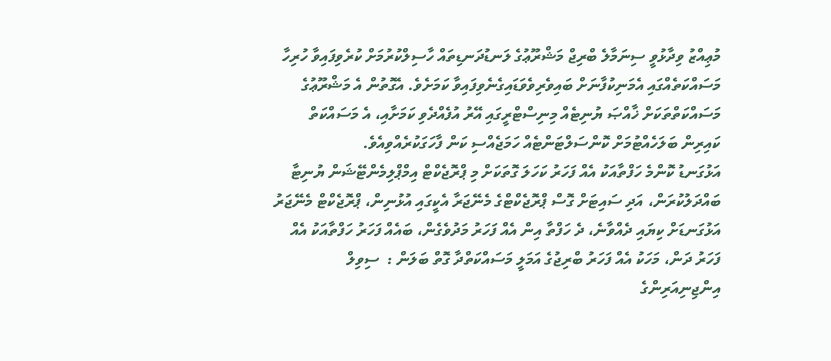މުޢިއްޒު ވިދާޅުވީ ސިނަމާލެ ބްރިޖް މަޝްރޫޢުގެ ލަނޑުދަނޑިތައް ހާސިލްކުރުމަށް ކުރެވިފައިވާ ހުރިހާ މަސައްކަތެއްގައި އެމަނިކުފާނަށް ބައިވެރިވެވަޑައިގެނެވިފައިވާ ކަމަށެވެ. އެގޮތުން އެ މަޝްރޫޢުގެ މަސައްކަތްތަކަށް ޚާއްޞަ ޔުނިޓެއް މިނިސްޓްރީގައި އޭރު އުފެއްދެވި ކަމަށާއި، އެ މަސައްކަތް ކައިރިން ބަލަހެއްޓުމަށް ކޮންސަލްޓަންޓެއް ހަމަޖެއްސި ކަން ފާހަގަކުރެއްވިއެވެ.
އަޅުގަނޑު ކޮންމެ ހަފްތާއަކު އެއް ފަހަރު ކަހަލަ ގޮތަކަށް މި ޕްރޮޖެކްޓް އިމްޕްލިމެންޓޭޝަން ޔުނިޓާ ބައްދަލުކުރަން، އަދި ސައިޓަށް ގޮސް ޕްރޮޖެކްޓްގެ މެނޭޖަރާ އެކީގައި އުޅުނިން، ޕްރޮޖެކްޓް މެނޭޖަރު އަޅުގަނޑަށް ކިޔައި ދެއްވާނެ، ދެ ހަފްތާ އިން އެއް ފަހަރު މަދުވެގެން، ބައެއް ފަހަރު ހަފްތާއަކު އެއް ފަހަރު ދަން، މަހަކު އެއް ފަހަރު ބްރިޖުގެ އަމަލީ މަސައްކަތްދާ ގޮތް ބަލަން :  ސިވިލް އިންޖިނިއަރިންގެ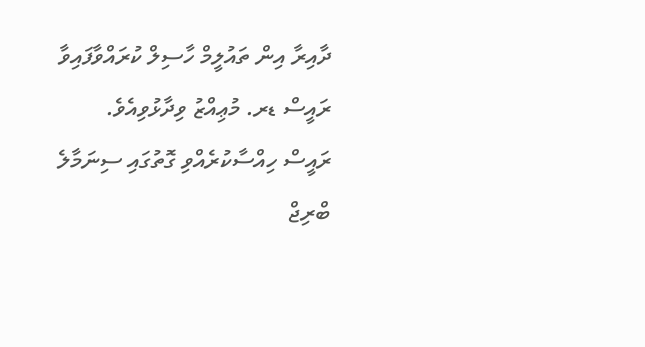ދާއިރާ އިން ތައުލީމް ހާސިލް ކުރައްވާފައިވާ ރައީސް ޑރ. މުޢިއްޒު ވިދާޅުވިއެވެ.
ރައީސް ހިއްސާކުރެއްވި ގޮތުގައި ސިނަމާލެ ބްރިޖް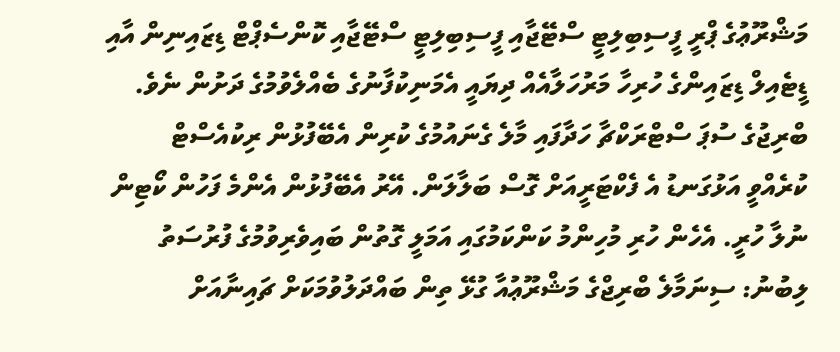މަޝްރޫޢުގެ ޕްރީ ފީސިބިލިޓީ ސްޓޭޖާއި ފީސިބިލިޓީ ސްޓޭޖާއި ކޮންސެޕްޓް ޑިޒައިނިން އާއި ޑީޓެއިލް ޑިޒައިންގެ ހުރިހާ މަރުހަލާއެއް ދިޔައީ އެމަނިކުފާނުގެ ބެއްލެވުމުގެ ދަށުން ނެވެ.
ބްރިޖުގެ ސުޕަ ސްޓްރަކްޗާ ހަދާފައި މާލެ ގެނައުމުގެ ކުރިން އެބޭފުޅުން ރިކުއެސްޓް ކުރެއްވީ އަޅުގަނޑު އެ ފެކްޓަރީއަށް ގޮސް ބަލާލަން. އޭރު އެބޭފުޅުން އެންމެ ފަހުން ކޯޓިން ނުލާ ހުރީ. އެހެން ހުރި މުހިންމު ކަންކަމުގައި އަމަލީ ގޮތުން ބައިވެރިވުމުގެ ފުރުސަތު ލިބުނު: ސިނަމާލެ ބްރިޖްގެ މަޝްރޫޢުއާ ގުޅޭ ތިން ބައްދަލުވުމަކަށް ޗައިނާއަށް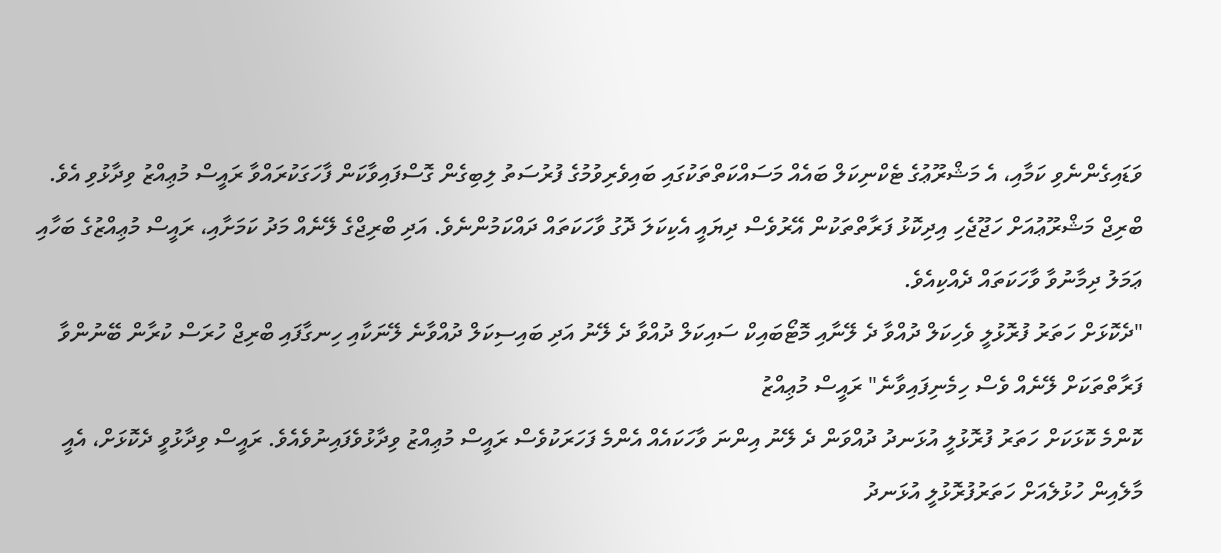ވަޑައިގެންނެވި ކަމާއި، އެ މަޝްރޫޢުގެ ޓެކްނިކަލް ބައެއް މަސައްކަތްތަކުގައި ބައިވެރިވުމުގެ ފުރުސަތު ލިބިގެން ގޮސްފައިވާކަން ފާހަގަކުރައްވާ ރައީސް މުޢިއްޒު ވިދާޅުވި އެވެ.
ބްރިޖް މަޝްރޫޢުއަށް ހަޖޫޖެހި އިދިކޮޅު ފަރާތްތަކުން އޭރުވެސް ދިޔައީ އެކިކަލަ ދޮގު ވާހަކަތައް ދައްކަމުންނެވެ. އަދި ބްރިޖްގެ ލޭނެއް މަދު ކަމަށާއި، ރައީސް މުޢިއްޒުގެ ބަހާއި ޢަމަލު ދިމާނުވާ ވާހަކަތައް ދެއްކިއެވެ.
"ދެކޮޅަށް ހަތަރު ފުރޮޅުލީ ވެހިކަލް ދުއްވާ ދެ ލޭނާއި މޮޓޯބައިކް ސައިކަލް ދުއްވާ ދެ ލޭނު އަދި ބައިސިކަލް ދުއްވާނެ ލޭނަކާއި ހިނގާފައި ބްރިޖް ހުރަސް ކުރާން ބޭނުންވާ ފަރާތްތަކަށް ލޭނެއް ވެސް ހިމެނިފައިވާނެ" ރައީސް މުޢިއްޒު
ކޮންމެ ކޮޅަކަށް ހަތަރު ފުރޮޅުލީ އުޅަނދު ދުއްވަން ދެ ލޭނު އިންނަ ވާހަކައެއް އެންމެ ފަހަރަކުވެސް ރައީސް މުޢިއްޒު ވިދާޅުވެފައިނުވެއެވެ. ރައީސް ވިދާޅުވީ ދެކޮޅަށް، އެއީ މާލެއިން ހުޅުލެއަށް ހަތަރުފުރޮޅުލީ އުޅަނދު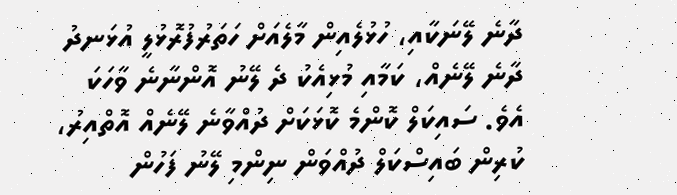ދާނެ ލޭނަކާއި، ހުޅުލެއިން މާލެއަށް ހަތަރުފުރޮޅުލީ އުޅަނދު ދާނެ ލޭނެއް، ކަމާއި މުޅިއެކު ދެ ލޭނު އޮންނާނެ ވާހަކަ އެވެ. ސައިކަލް ކޮންމެ ކޮޅަކަށް ދުއްވާނެ ލޭނެއް އޮތްއިރު، ކުރިން ބައިސްކަލް ދުއްވަން ނިންމި ލޭނު ފަހުން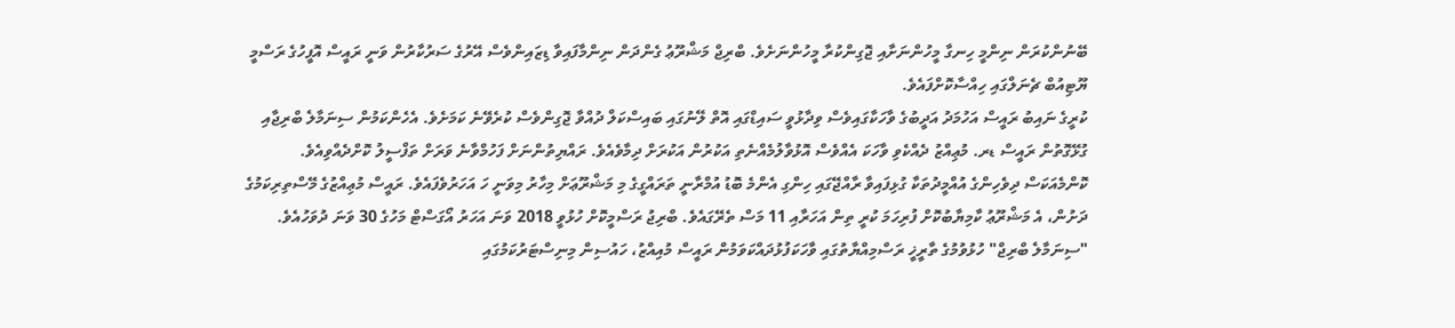ބޭނުންކުރަން ނިންމީ ހިނގާ މީހުންނަށާއި ޖޮގިންކުރާ މީހުންނަށެވެ. ބްރިޖް މަޝްރޫޢު ގެންދަން ނިންމާފައިވާ ޑިޒައިންވެސް އޭރުގެ ސަރުކާރުން ވަނީ ރައީސް އޮފީހުގެ ރަސްމީ ޔޫޓިއުބް ޗެނަލްގައި ހިއްސާކޮށްފައެވެ.
ކުރީގެ ނައިބު ރައީސް އަހުމަދު އަދީބުގެ ވާހަކާގައިވެސް ވިދާޅުވީ ސައިޑްގައި އޮތް ލޭނުގައި ބައިސްކަލް ދުއްވާ ޖޮގިންވެސް ކުރެވޭނެ ކަމަށެވެ. އެހެންކަމުން ސިނަމާލެ ބްރިޖާއި ގުޅޭގޮތުން ރައީސް ޑރ. މުޢިއްޒު ދެއްކެވި ވާހަކަ އެއްވެސް އޮޅުވާލުމެއްނެތި އަކުރުން އަކުރަށް ދިމާވެއެވެ. ރައްޔިތުންނަށް ފަހުމްވާނެ ވަރަށް ތަފްސީލު ކޮށްދެއްވިއެވެ.
ކޮންމެއަކަސް ދިވެހިންގެ އުއްމީދުތަކާ ގުޅިފައިވާ ރާއްޖޭގައި ހިންގި އެންމެ ބޮޑު އުމްރާނީ ތަރައްގީގެ މި މަޝްރޫޢަށް މިހާރު މިވަނީ ހަ އަހަރުވެފައެވެ. ރައީސް މުޢިއްޒުގެ މޭސްތިރިކަމުގެ ދަށުން، އެ މަޝްރޫޢު ކާމިޔާބުކޮށް ފުރިހަމަ ކުރީ ތިން އަހަރާއި 11 މަސް ތެރޭގައެވެ. ބްރިޖު ރަސްމީކޮށް ހުޅުވީ 2018 ވަނަ އަހަރު އޯގަސްޓް މަހުގެ 30 ވަނަ ދުވަހުއެވެ.
"ސިނަމާލެ ބްރިޖް" ހުޅުވުމުގެ ތާރީޚީ ރަސްމިއްޔާތުގައި ވާހަކަފުޅުދައްކަވަމުން ރައީސް މުއިއްޒު، ހައުސިން މިނިސްޓަރުކަމުގައި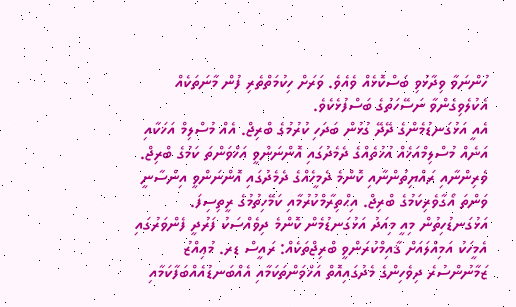ހުންނަވާ ވިދާޅުވި ބަސްކޮޅެއް ވެއެވެ. ވަރަށް ހިކުމަތްތެރި ފުން މާނަތަކެއް އެކުލެވިގެންވާ ނަސޭހަތުގެ ބަސްފުޅެކެވެ.
އެއީ އަޅުގަނޑުމެންގެ ދޭދޭ ގުޅުން ބަދަހި ކުރުމުގެ ބްރިޖް. އެއް މުސްލިމް އަޚަކާއި އަނެއް މުސްލިމްއަޚެއް އުޚުތެއްގެ ދެމެދުގައި އޮންނަންވީ އަޚްވަންތަ ކަމުގެ ބްރިޖް. ވެރިންނާއި ރައްޔިތުންނާއި ކޮންމެ ދެމީހެއްގެ ދެމެދުގައި އޮންނަންވީ އިންސާނީ ވަންތަ އޯގާވެރިކަމުގެ ބްރިޖް. އިޙްތިރާމްކުރުމާއި ކަމޭހިތުމުގެ ރީތިސިފަ. އަޅުގަނޑުހިތުން މިއީ މިއަދު އަޅުގަނޑުމެން ކޮންމެ ދިވެއްސަކު ފަރުދީ ފެންވަރުގައި އެމީހަކު އަމިއްލައަށް ޤާއިމްކުރަންވީ ބްރިޖްތަކެއް: ރައީސް ޑރ. މުޢިއްޒު
ޒަމާނުންސުރެ ދިވެހިންގެ މެދުގައިއޮތް އަޚްވަންތަކަމާއި އެއްބަނޑުއެއްބަފާކަމާއި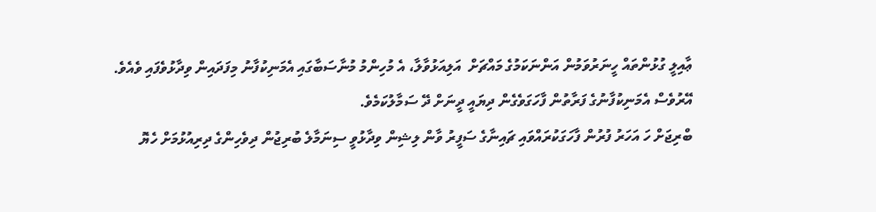ޢާއިލީ ގުޅުންތައް ހީނަރުވަމުން އަންނަކަމުގެ މައްޗަށް  އަލިއަޅުވާލާ، އެ މުހިންމު މުނާސަބާގައި އެމަނިކުފާނު މިފަދައިން ވިދާޅުވެފައި ވެއެވެ. އޭރުވެސް އެމަނިކުފާނުގެ ފަރާތުން ފާހަގަވެގެން ދިޔައީ ދީނަށް ދޭ ސަމާލުކަމެވެ.
ބްރިޖަށް ހަ އަހަރު ފުރުން ފާހަގަކުރައްވައި ޗައިނާގެ ސަފީރު ވާން ލިޝިން ވިދާޅުވީ ސިނަމާލެ ބުރިޖުން ދިވެހިންގެ ދިރިއުޅުމަށް ހެޔޮ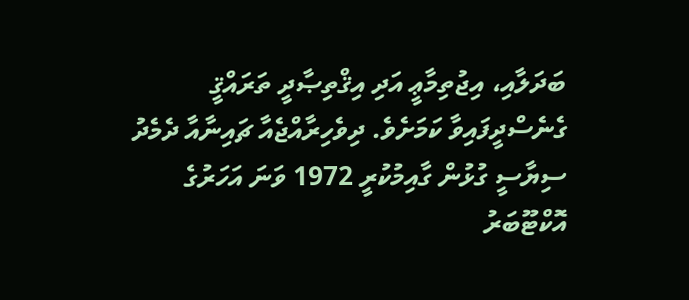ބަދަލާއި، އިޖުތިމާޢީ އަދި އިޤްތިޞާދީ ތަރައްޤީ ގެނެސްދީފައިވާ ކަމަށެވެ. ދިވެހިރާއްޖެއާ ޗައިނާއާ ދެމެދު ސިޔާސީ ގުޅުން ގާއިމުކުރީ 1972 ވަނަ އަހަރުގެ އޮކްޓޫބަރު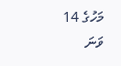މަހުގެ 14 ވަނަ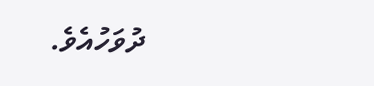ދުވަހުއެވެ.